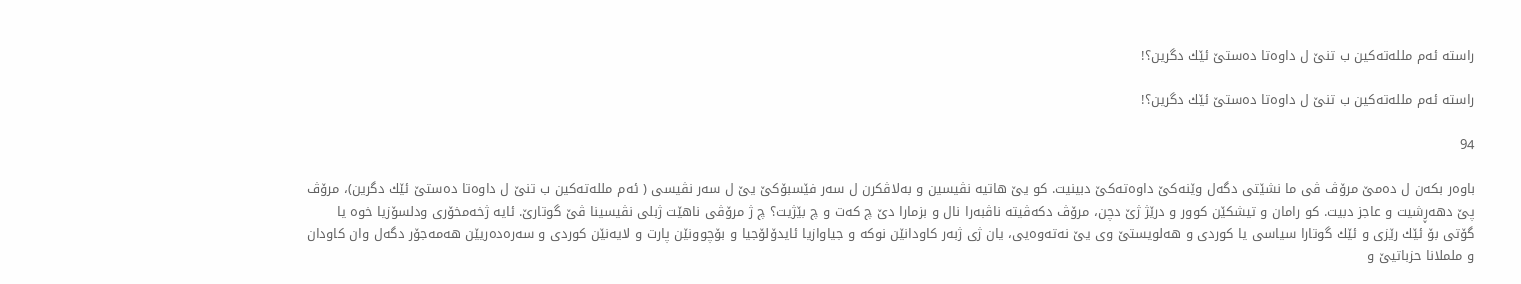راسته‌ ئه‌م ملله‌ته‌كین ب تنێ ل داوه‌تا ده‌ستێ ئێك دگرین؟!

راسته‌ ئه‌م ملله‌ته‌كین ب تنێ ل داوه‌تا ده‌ستێ ئێك دگرین؟!

94

باوه‌ر بكه‌ن ل ده‌مێ مرۆڤ ڤى ما نشێتى دگه‌ل وێنه‌كێ داوه‌ته‌كێ دبینیت. كو یێ هاتیه‌ نڤیسین و به‌لاڤكرن ل سه‌ر فێسبۆكێ یێ ل سه‌ر نڤیسى ( ئه‌م ملله‌ته‌كین ب تنێ ل داوه‌تا ده‌ستێ ئێك دگرین)، مرۆڤ پێ دهه‌ڕشیت و عاجز دبیت. كو رامان و تیشكێن كوور و درێژ ژێ دچن، مرۆڤ دكه‌ڤیته‌ ناڤبه‌را نال و بزمارا دێ چ كه‌ت و چ بێژیت؟ چ ژ مرۆڤى ناهێت ژبلى نڤیسینا ڤێ گوتارێ. ئایه‌ ژخه‌مخۆرى ودلسۆزیا خوه‌ یا گۆتى بۆ ئێك رێزى و ئێك گوتارا سیاسى یا كوردى و هه‌لویستێ وى یێ نه‌ته‌وه‌یى، یان ژى ژبه‌ر كاودانێن نوكه‌ و جیاوازیا ئایدۆلۆجیا و بۆچوونێن پارت و لایه‌نێن كوردى و سه‌ره‌ده‌ریێن هه‌مه‌جۆر دگه‌ل وان كاودان و ململانا حزباتیێ و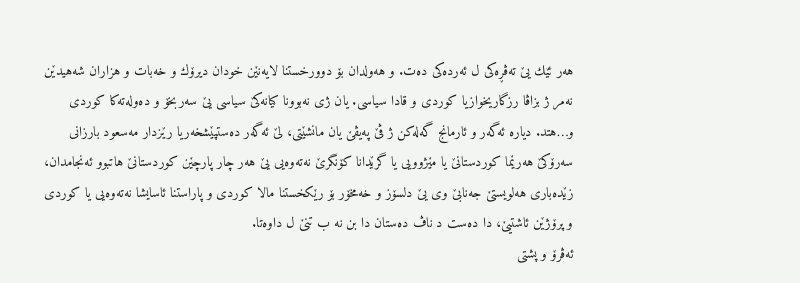هه‌ر ئێك یێ ته‌ڤڕه‌كى ل ئه‌رده‌كى ده‌ت. و هه‌ولدان بۆ دوورخستنا لایه‌نێن خودان دیرۆك و خه‌بات و هزاران شه‌هیدێن نه‌مر ژ بزاڤا رزگاریخوازیا كوردى و قادا سیاسى. یان ژى نه‌بوونا كیانه‌كێ سیاسى یێ سه‌ربخۆ و ده‌وله‌ته‌كا كوردى و…هتد. دیاره‌ ئه‌گه‌ر و ئارمانج گه‌له‌كن ژ ڤێ په‌یڤێ یان مانشێتى، لێ ئه‌گه‌ر ده‌ستپێشخه‌ریا رێزدار مه‌سعود بارزانى سه‌رۆكێ هه‌رێما كوردستانێ یا مێژوویى یا گرێدانا كۆنگرێ نه‌ته‌وه‌یى یێ هه‌ر چار پارچێن كوردستانێ هاتبوو ئه‌نجامدان، زێده‌بارى هه‌لویستێ جه‌نابێ وى یێ دلسۆز و خه‌مخۆر بۆ رێكخستنا مالا كوردى و پاراستنا ئاسایشا نه‌ته‌وه‌یى یا كوردى و پرۆژێن ئاشتیێ، دا ده‌ست د ناڤ ده‌ستان دا بن نه‌ ب تنێ ل داوه‌تا.
ئه‌ڤرۆ و پشتى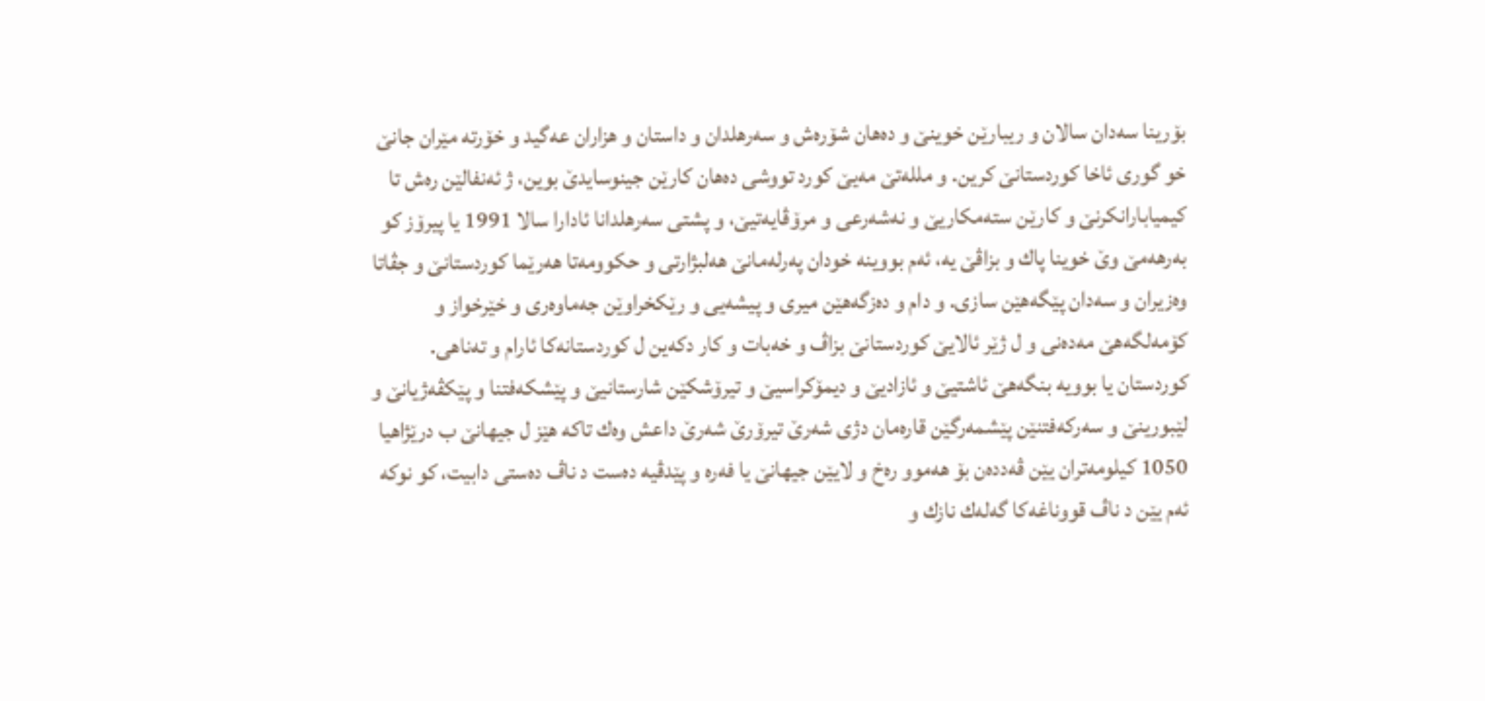بۆرینا سه‌دان سالان و ریبارێن خوینێ و ده‌هان شۆره‌ش و سه‌رهلدان و داستان و هزاران عه‌گید و خۆرته‌ مێران جانێ خو گورى ئاخا كوردستانێ كرین. و ملله‌تێ مه‌یێ كورد تووشى ده‌هان كارێن جینوسایدێ بوین، ژ ئه‌نفالێن ره‌ش تا كیمیابارانكرنێ و كارێن سته‌مكاریێ و نه‌شه‌رعى و مرۆڤایه‌تیێ، و پشتى سه‌رهلدانا ئادارا سالا 1991 یا پیرۆز كو به‌رهه‌مێ وێ خوینا پاك و بزاڤێ یه‌، ئه‌م بووینه‌ خودان په‌رله‌مانێ هه‌لبژارتى و حكوومه‌تا هه‌رێما كوردستانێ و جڤاتا وه‌زیران و سه‌دان پێگه‌هێن سازى. و دام و ده‌زگه‌هێن میرى و پیشه‌یى و رێكخراوێن جه‌ماوه‌رى و خێرخواز و كۆمه‌لگه‌هێ مه‌ده‌نى و ل ژێر ئالایێ كوردستانێ بزاڤ و خه‌بات و كار دكه‌ین ل كوردستانه‌كا ئارام و ته‌ناهى.
كوردستان یا بوویه‌ بنگه‌هێ ئاشتیێ و ئازادیێ و دیمۆكراسیێ و تیرۆشكێن شارستانیێ و پێشكه‌فتنا و پێكڤه‌ژیانێ و لێبورینێ و سه‌ركه‌فتنێن پێشمه‌رگێن قاره‌مان دژى شه‌رێ تیرۆرێ شه‌رێ داعش وه‌ك تاكه‌ هێز ل جیهانێ ب درێژاهیا 1050 كیلومه‌تران یێن ڤه‌دده‌ن بۆ هه‌موو ره‌خ و لایێن جیهانێ یا فه‌ره‌ و پێدڤیه‌ ده‌ست د ناڤ ده‌ستى دابیت، كو نوكه‌ ئه‌م یێن د ناڤ قووناغه‌كا گه‌له‌ك نازك و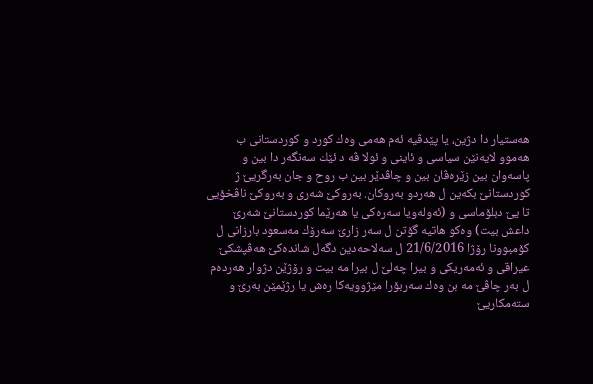هه‌ستیار دا دژین، یا پێدڤیه‌ ئه‌م هه‌مى وه‌ك كورد و كوردستانى ب هه‌موو لایه‌نێن سیاسى و ئاینى و ئولا ڤه‌ د ئێك سه‌نگه‌ر دا بین و پاسه‌وان بین زێره‌ڤان بین و چاڤدێر بین ب روح و جان به‌رگریێ ژ كوردستانێ بكه‌ین ل هه‌ردو به‌روكان. به‌روكێ شه‌رى و به‌روكێ ناڤخۆیى تا یێ دبلۆماسى و (ئه‌وله‌ویا سه‌ره‌كى یا هه‌رێما كوردستانێ شه‌رێ داعش بیت) وه‌كو هاتیه‌ گۆتن ل سه‌ر زارێ سه‌رۆك مه‌سعود بارزانى ل كۆمبوونا رۆژا 21/6/2016 ل سه‌لاحه‌دین دگه‌ل شانده‌كێ هه‌ڤپشكێ عیراقى و ئه‌مه‌ریكى و بیرا چه‌لێ ل بیرا مه‌ بیت و رۆژێن دژوار هه‌رده‌م ل به‌ر چاڤێ مه‌ بن وه‌ك سه‌ربۆرا مێژوویه‌كا ره‌ش یا رژێمێن به‌رێ و سته‌مكاریێ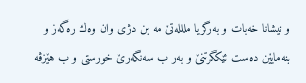و نیشانا خه‌بات و به‌رگریا مللله‌تێ مه‌ بن دژى وان وه‌ك ره‌گه‌ز و بنه‌مایێن ده‌ست ئێكگرتنێ و به‌ر ب سه‌نگه‌رێ خورستى و ب هێزڤه‌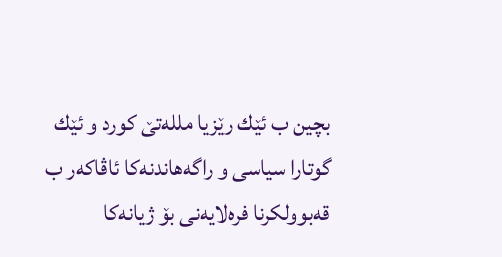بچین ب ئێك رێزیا ملله‌تێ كورد و ئێك گوتارا سیاسى و راگه‌هاندنه‌كا ئاڤاكه‌ر ب قه‌بوولكرنا فره‌لایه‌نى بۆ ژیانه‌كا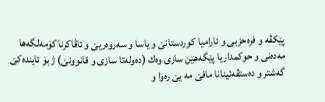پێكڤه‌ و فره‌حزبى و ئارامیا كوردستانێ و یاسا و سه‌روه‌ریێ و ئاڤاكرنا كۆمه‌لگه‌ها مه‌ده‌نى و حوكمداریا پێگه‌هێن سازى وه‌ك (ده‌وله‌تا سازی و قانوونێ) ژ بۆ ئاینده‌كێ گه‌شتر و ده‌ستڤه‌ئینانا مافێ مه‌ یێ ره‌وا و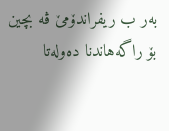به‌ر ب ریفراندۆمێ ڤه‌ بچین بۆ راگه‌هاندنا ده‌وله‌تا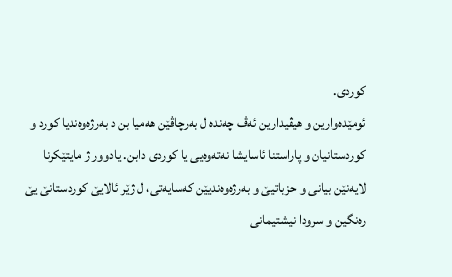كوردى.
ئومێده‌وارین و هیڤیدارین ئه‌ڤ چه‌نده‌ ل به‌رچاڤێن هه‌میا بن د به‌رژه‌وه‌ندیا كورد و كوردستانیان و پاراستنا ئاسایشا نه‌ته‌وه‌یى یا كوردى دابن. یادوور ژ مایتێكرنا لایه‌نێن بیانى و حزباتیێ و به‌رژه‌وه‌ندیێن كه‌سایه‌تی، ل ژێر ئالایێ كوردستانێ یێ ره‌نگین و سرودا نیشتیمانى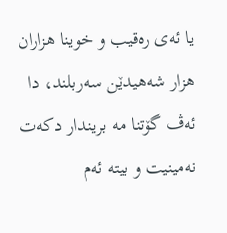یا ئه‌ى ره‌قیب و خوینا هزاران هزار شه‌هیدێن سه‌ربلند، دا ئه‌ڤ گۆتنا مه‌ بریندار دكه‌ت نه‌مینیت و بیته‌ ئه‌م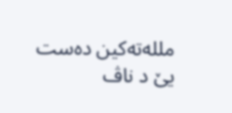ملله‌ته‌كین ده‌ست یێ د ناڤ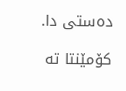ده‌ستى دا.

کۆمێنتا تە